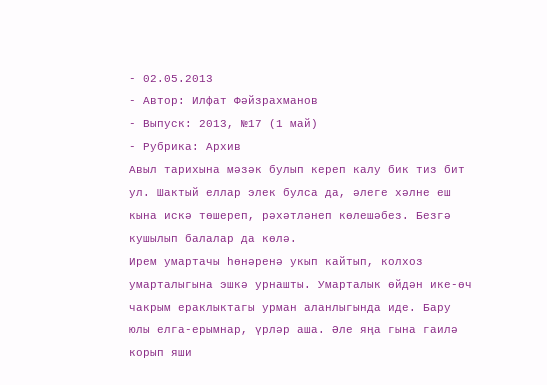- 02.05.2013
- Автор: Илфат Фәйзрахманов
- Выпуск: 2013, №17 (1 май)
- Рубрика: Архив
Авыл тарихына мәзәк булып кереп калу бик тиз бит ул. Шактый еллар элек булса да, әлеге хәлне еш кына искә төшереп, рәхәтләнеп көлешәбез. Безгә кушылып балалар да көлә.
Ирем умартачы һөнәренә укып кайтып, колхоз умарталыгына эшкә урнашты. Умарталык өйдән ике-өч чакрым ераклыктагы урман аланлыгында иде. Бару юлы елга-ерымнар, үрләр аша. Әле яңа гына гаилә корып яши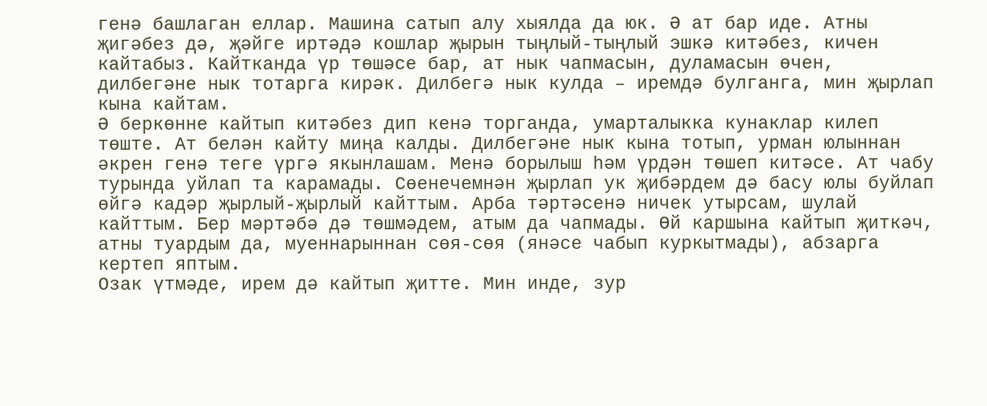генә башлаган еллар. Машина сатып алу хыялда да юк. Ә ат бар иде. Атны җигәбез дә, җәйге иртәдә кошлар җырын тыңлый-тыңлый эшкә китәбез, кичен кайтабыз. Кайтканда үр төшәсе бар, ат нык чапмасын, дуламасын өчен, дилбегәне нык тотарга кирәк. Дилбегә нык кулда – иремдә булганга, мин җырлап кына кайтам.
Ә беркөнне кайтып китәбез дип кенә торганда, умарталыкка кунаклар килеп төште. Ат белән кайту миңа калды. Дилбегәне нык кына тотып, урман юлыннан әкрен генә теге үргә якынлашам. Менә борылыш һәм үрдән төшеп китәсе. Ат чабу турында уйлап та карамады. Сөенечемнән җырлап ук җибәрдем дә басу юлы буйлап өйгә кадәр җырлый-җырлый кайттым. Арба тәртәсенә ничек утырсам, шулай кайттым. Бер мәртәбә дә төшмәдем, атым да чапмады. Өй каршына кайтып җиткәч, атны туардым да, муеннарыннан сөя-сөя (янәсе чабып куркытмады), абзарга кертеп яптым.
Озак үтмәде, ирем дә кайтып җитте. Мин инде, зур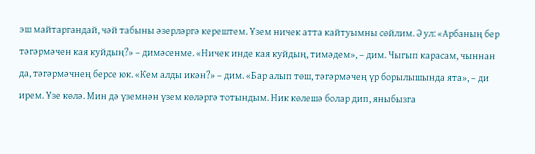эш майтаргандай, чәй табыны әзерләргә керештем. Үзем ничек атта кайтуымны сөйлим. Ә ул: «Арбаның бер тәгәрмәчен кая куйдың?» – димәсенме. «Ничек инде кая куйдың, тимәдем», – дим. Чыгып карасам, чыннан да, тәгәрмәчнең берсе юк. «Кем алды икән?» – дим. «Бар алып төш, тәгәрмәчең үр борылышында ята», – ди ирем. Үзе көлә. Мин дә үземнән үзем көләргә тотындым. Ник көлешә болар дип, яныбызга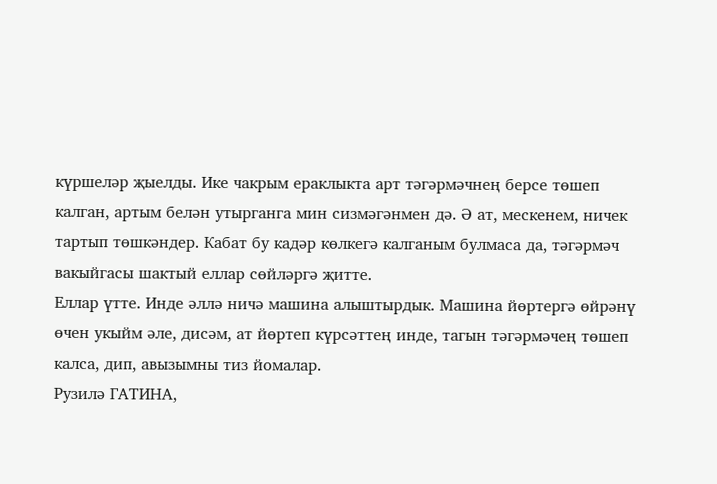күршеләр җыелды. Ике чакрым ераклыкта арт тәгәрмәчнең берсе төшеп калган, артым белән утырганга мин сизмәгәнмен дә. Ә ат, мескенем, ничек тартып төшкәндер. Кабат бу кадәр көлкегә калганым булмаса да, тәгәрмәч вакыйгасы шактый еллар сөйләргә җитте.
Еллар үтте. Инде әллә ничә машина алыштырдык. Машина йөртергә өйрәнү өчен укыйм әле, дисәм, ат йөртеп күрсәттең инде, тагын тәгәрмәчең төшеп калса, дип, авызымны тиз йомалар.
Рузилә ГАТИНА,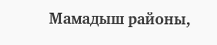Мамадыш районы,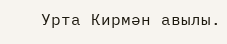Урта Кирмән авылы.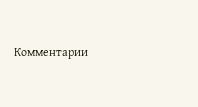Комментарии